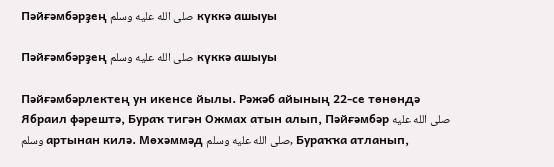Пәйғәмбәрҙең صلى الله عليه وسلم күккә ашыуы

Пәйғәмбәрҙең صلى الله عليه وسلم күккә ашыуы

Пәйғәмбәрлектең ун икенсе йылы. Рәжәб айының 22-се төнөндә Ябраил фәрештә, Бураҡ тигән Ожмах атын алып, Пәйғәмбәр صلى الله عليه وسلم артынан килә. Мөхәммәд صلى الله عليه وسلم, Бураҡҡа атланып,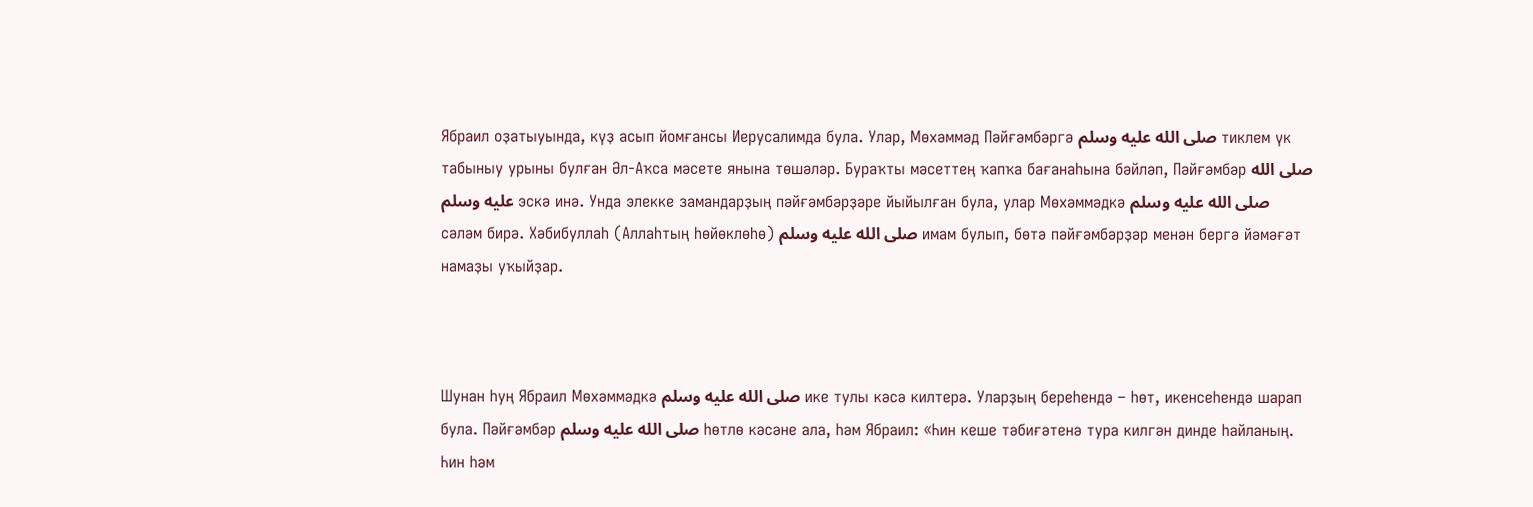Ябраил оҙатыуында, күҙ асып йомғансы Иерусалимда була. Улар, Мөхәммәд Пәйғәмбәргә صلى الله عليه وسلم тиклем үк табыныу урыны булған Әл-Аҡса мәсете янына төшәләр. Бураҡты мәсеттең ҡапҡа бағанаһына бәйләп, Пәйғәмбәр صلى الله عليه وسلم эскә инә. Унда элекке замандарҙың пәйғәмбәрҙәре йыйылған була, улар Мөхәммәдкә صلى الله عليه وسلم сәләм бирә. Хәбибуллаһ (Аллаһтың һөйөклөһө) صلى الله عليه وسلم имам булып, бөтә пәйғәмбәрҙәр менән бергә йәмәғәт намаҙы уҡыйҙар.



Шунан һуң Ябраил Мөхәммәдкә صلى الله عليه وسلم ике тулы кәсә килтерә. Уларҙың береһендә – һөт, икенсеһендә шарап була. Пәйғәмбәр صلى الله عليه وسلم һөтлө кәсәне ала, һәм Ябраил: «Һин кеше тәбиғәтенә тура килгән динде һайланың. Һин һәм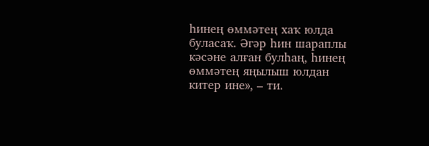һинең өммәтең хаҡ юлда буласаҡ. Әгәр һин шараплы кәсәне алған булһаң, һинең өммәтең яңылыш юлдан китер ине», – ти.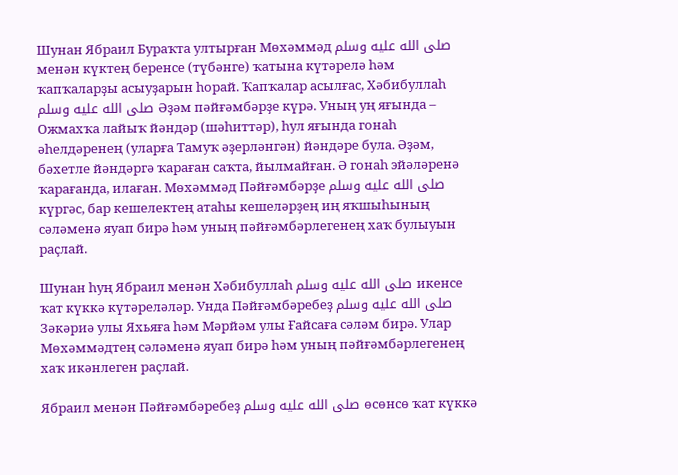Шунан Ябраил Бураҡта ултырған Мөхәммәд صلى الله عليه وسلم менән күктең беренсе (түбәнге) ҡатына күтәрелә һәм ҡапҡаларҙы асыуҙарын һорай. Ҡапҡалар асылғас, Хәбибуллаһ صلى الله عليه وسلم Әҙәм пәйғәмбәрҙе күрә. Уның уң яғында – Ожмахҡа лайыҡ йәндәр (шәһиттәр), һул яғында гонаһ әһелдәренең (уларға Тамуҡ әҙерләнгән) йәндәре була. Әҙәм, бәхетле йәндәргә ҡараған саҡта, йылмайған. Ә гонаһ эйәләренә ҡарағанда, илаған. Мөхәммәд Пәйғәмбәрҙе صلى الله عليه وسلم күргәс, бар кешелектең атаһы кешеләрҙең иң яҡшыһының сәләменә яуап бирә һәм уның пәйғәмбәрлегенең хаҡ булыуын раҫлай.

Шунан һуң Ябраил менән Хәбибуллаһ صلى الله عليه وسلم икенсе ҡат күккә күтәреләләр. Унда Пәйғәмбәребеҙ صلى الله عليه وسلم Зәкәриә улы Яхьяға һәм Мәрйәм улы Ғайсаға сәләм бирә. Улар Мөхәммәдтең сәләменә яуап бирә һәм уның пәйғәмбәрлегенең хаҡ икәнлеген раҫлай.

Ябраил менән Пәйғәмбәребеҙ صلى الله عليه وسلم өсөнсө ҡат күккә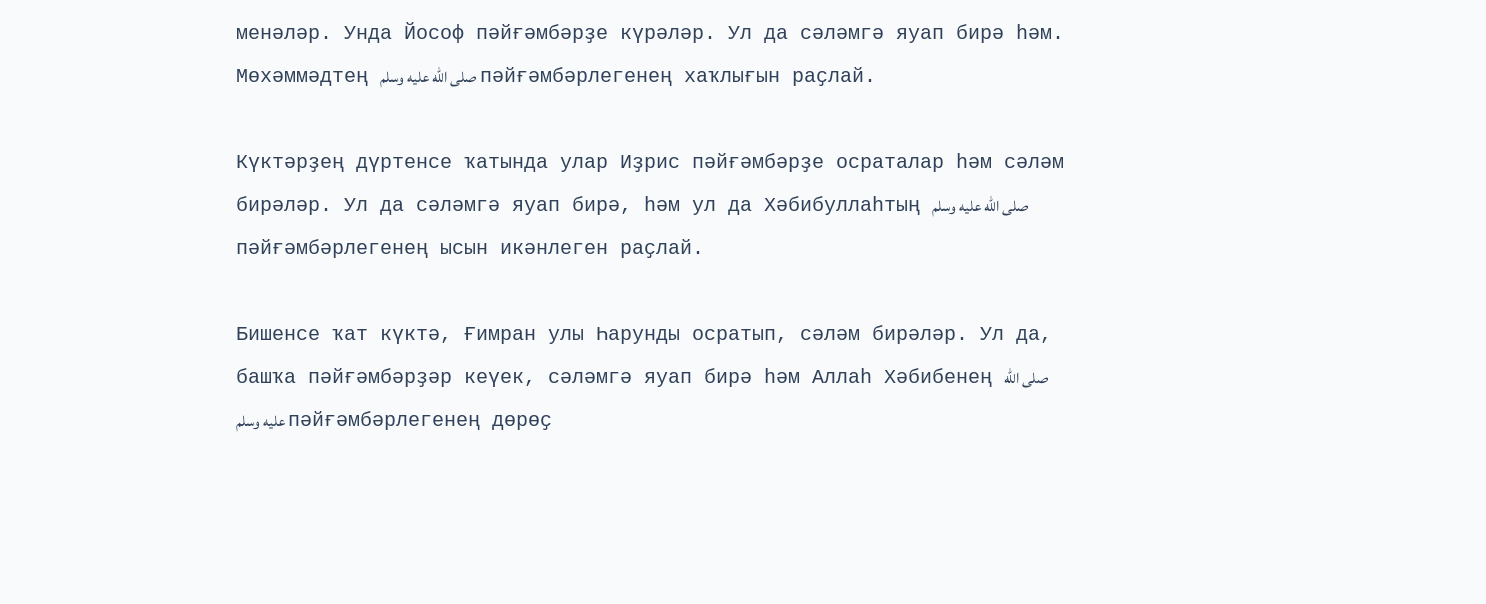менәләр. Унда Йософ пәйғәмбәрҙе күрәләр. Ул да сәләмгә яуап бирә һәм. Мөхәммәдтең صلى الله عليه وسلم пәйғәмбәрлегенең хаҡлығын раҫлай.

Күктәрҙең дүртенсе ҡатында улар Иҙрис пәйғәмбәрҙе осраталар һәм сәләм бирәләр. Ул да сәләмгә яуап бирә, һәм ул да Хәбибуллаһтың صلى الله عليه وسلم пәйғәмбәрлегенең ысын икәнлеген раҫлай.

Бишенсе ҡат күктә, Ғимран улы Һарунды осратып, сәләм бирәләр. Ул да, башҡа пәйғәмбәрҙәр кеүек, сәләмгә яуап бирә һәм Аллаһ Хәбибенең صلى الله عليه وسلم пәйғәмбәрлегенең дөрөҫ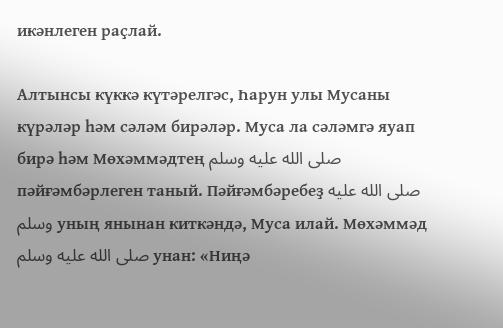икәнлеген раҫлай.

Алтынсы күккә күтәрелгәс, Һарун улы Мусаны күрәләр һәм сәләм бирәләр. Муса ла сәләмгә яуап бирә һәм Мөхәммәдтең صلى الله عليه وسلم пәйғәмбәрлеген таный. Пәйғәмбәребеҙ صلى الله عليه وسلم уның янынан киткәндә, Муса илай. Мөхәммәд صلى الله عليه وسلم унан: «Ниңә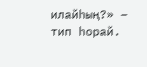илайһың?» – тип һорай.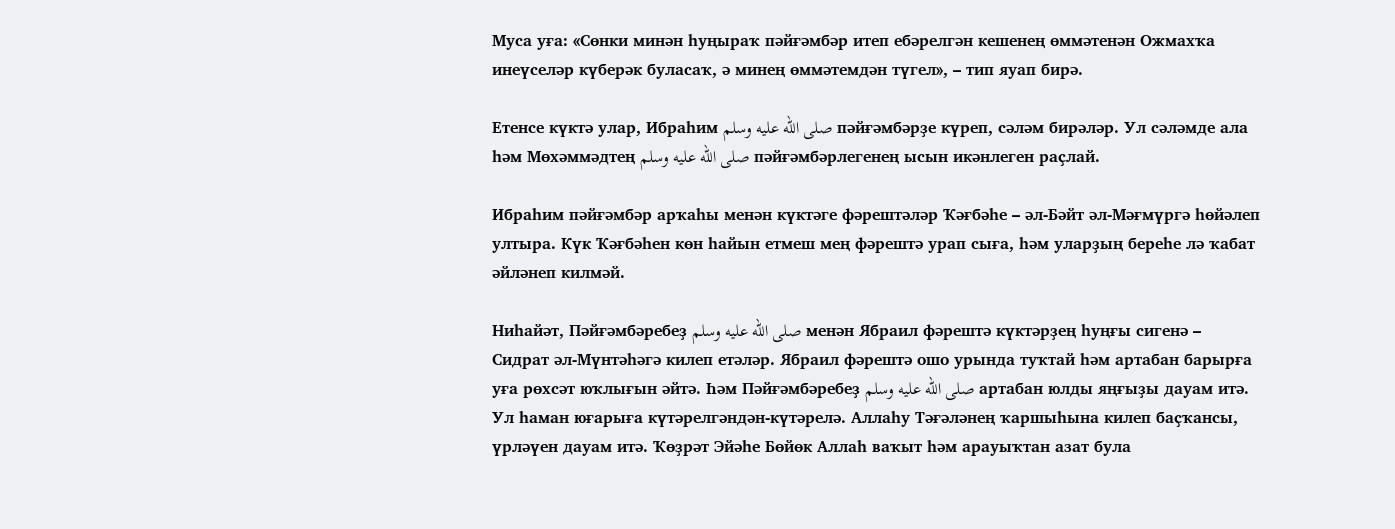Муса уға: «Сөнки минән һуңыраҡ пәйғәмбәр итеп ебәрелгән кешенең өммәтенән Ожмахҡа инеүселәр күберәк буласаҡ, ә минең өммәтемдән түгел», – тип яуап бирә.

Етенсе күктә улар, Ибраһим صلى الله عليه وسلم пәйғәмбәрҙе күреп, сәләм бирәләр. Ул сәләмде ала һәм Мөхәммәдтең صلى الله عليه وسلم пәйғәмбәрлегенең ысын икәнлеген раҫлай.

Ибраһим пәйғәмбәр арҡаһы менән күктәге фәрештәләр Ҡәғбәһе – әл-Бәйт әл-Мәғмүргә һөйәлеп ултыра. Күк Ҡәғбәһен көн һайын етмеш мең фәрештә урап сыға, һәм уларҙың береһе лә ҡабат әйләнеп килмәй.

Ниһайәт, Пәйғәмбәребеҙ صلى الله عليه وسلم менән Ябраил фәрештә күктәрҙең һуңғы сигенә – Сидрат әл-Мүнтәһәгә килеп етәләр. Ябраил фәрештә ошо урында туҡтай һәм артабан барырға уға рөхсәт юҡлығын әйтә. Һәм Пәйғәмбәребеҙ صلى الله عليه وسلم артабан юлды яңғыҙы дауам итә. Ул һаман юғарыға күтәрелгәндән-күтәрелә. Аллаһу Тәғәләнең ҡаршыһына килеп баҫҡансы, үрләүен дауам итә. Ҡөҙрәт Эйәһе Бөйөк Аллаһ ваҡыт һәм арауыҡтан азат була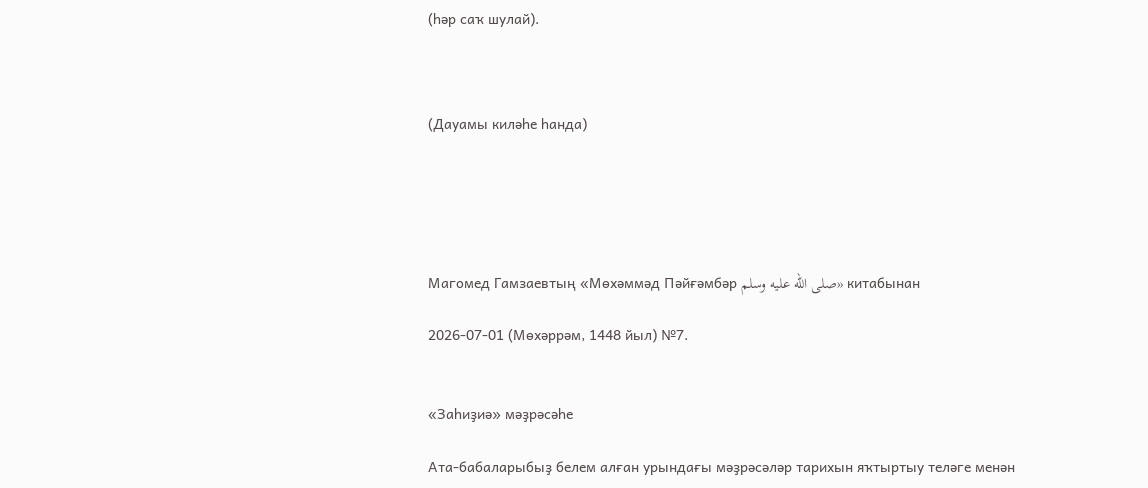(һәр саҡ шулай).



(Дауамы киләһе һанда)





Магомед Гамзаевтың «Мөхәммәд Пәйғәмбәр صلى الله عليه وسلم» китабынан

2026-07-01 (Мөхәррәм, 1448 йыл) №7.


«Заһиҙиә» мәҙрәсәһе

Ата-бабаларыбыҙ белем алған урындағы мәҙрәсәләр тарихын яҡтыртыу теләге менән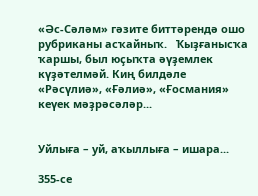«Әс-Сәләм» гәзите биттәрендә ошо рубриканы асҡайныҡ.   Ҡыҙғанысҡа ҡаршы, был юҫыҡта әүҙемлек күҙәтелмәй. Киң билдәле «Рәсүлиә», «Ғәлиә», «Ғосмания» кеүек мәҙрәсәләр...


Уйлыға – уй, аҡыллыға – ишара...

355-се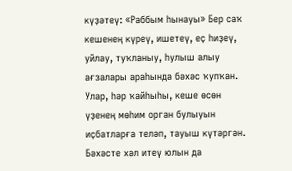күҙәтеү: «Раббым һынауы» Бер саҡ кешенең күреү, ишетеү, еҫ һиҙеү, уйлау, туҡланыу, һулыш алыу ағзалары араһында бәхәс ҡупҡан. Улар, һәр ҡайһыһы, кеше өсөн үҙенең мөһим орган булыуын иҫбатларға теләп, тауыш күтәргән. Бәхәсте хәл итеү юлын да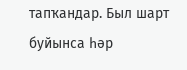тапҡандар. Был шарт буйынса һәр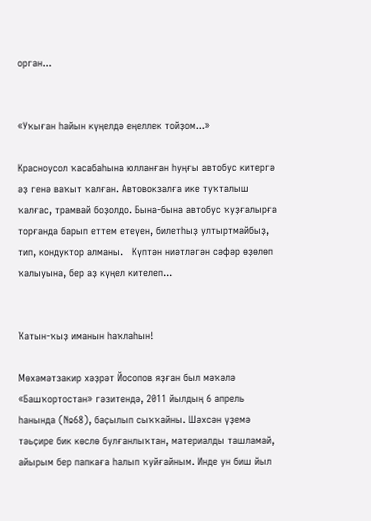орган...


«Уҡыған һайын күңелдә еңеллек тойҙом...»

Красноусол ҡасабаһына юлланған һуңғы автобус китергә әҙ генә ваҡыт ҡалған. Автовокзалға ике туҡталыш ҡалғас, трамвай боҙолдо. Бына-бына автобус ҡуҙғалырға торғанда барып еттем етеүен, билетһыҙ ултыртмайбыҙ, тип, кондуктор алманы.   Күптән ниәтләгән сәфәр өҙөлөп ҡалыуына, бер аҙ күңел кителеп...


Ҡатын-ҡыҙ иманын һаҡлаһын!

Мөхәмәтзакир хәҙрәт Йосопов яҙған был мәҡәлә «Башҡортостан» гәзитендә, 2011 йылдың 6 апрель һанында (№68), баҫылып сыҡҡайны. Шәхсән үҙемә тәьҫире бик көслө булғанлыҡтан, материалды ташламай, айырым бер папкаға һалып ҡуйғайным. Инде ун биш йыл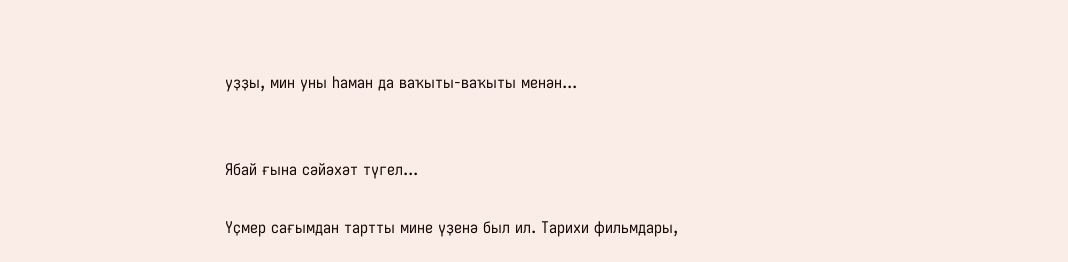уҙҙы, мин уны һаман да ваҡыты-ваҡыты менән...


Ябай ғына сәйәхәт түгел...

Үҫмер сағымдан тартты мине үҙенә был ил. Тарихи фильмдары,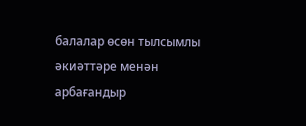балалар өсөн тылсымлы әкиәттәре менән арбағандыр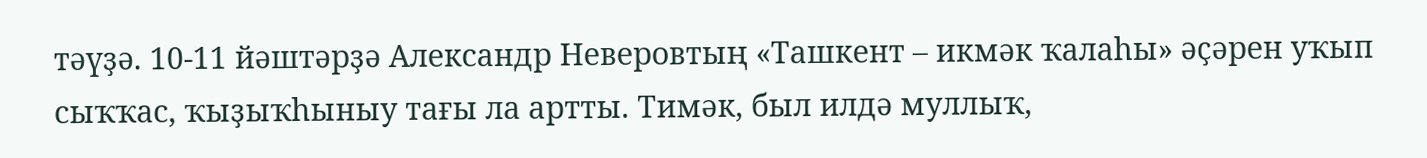тәүҙә. 10-11 йәштәрҙә Александр Неверовтың «Ташкент – икмәк ҡалаһы» әҫәрен уҡып сыҡҡас, ҡыҙыҡһыныу тағы ла артты. Тимәк, был илдә муллыҡ,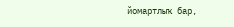йомартлыҡ бар,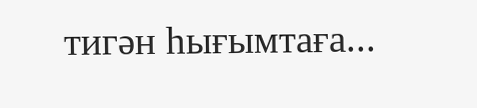тигән һығымтаға...